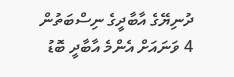ދުނިޔޭގެ އާބާދީގެ ނިސްބަތުން 4 ވަނައަށް އެންމެ އާބާދީ ބޮޑު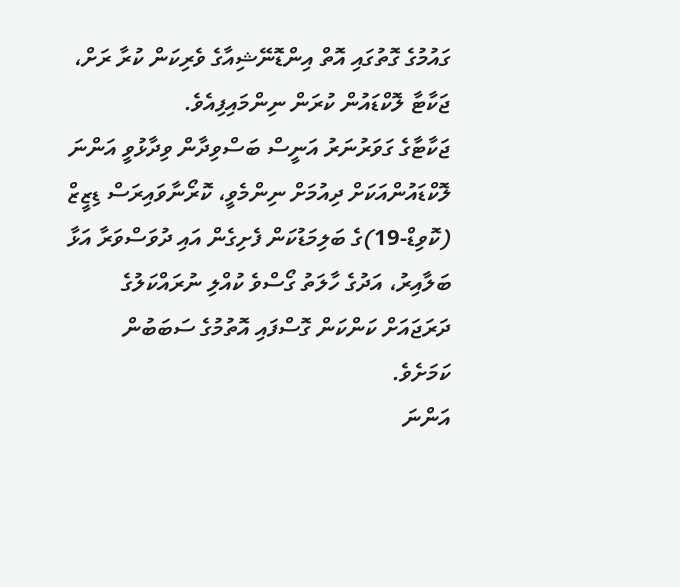ގައުމުގެ ގޮތުގައި އޮތް އިންޑޮނޭޝިއާގެ ވެރިކަން ކުރާ ރަށް، ޖަކާޓާ ލޮކްޑައުން ކުރަން ނިންމައިފިއެވެ.
ޖަކާޓާގެ ގަވަރުނަރު އަނީސް ބަސްވިދާން ވިދާޅުވީ އަންނަ ލޮކްޑައުންއަކަށް ދިއުމަށް ނިންމެވީ، ކޮރޯނާވައިރަސް ޑިޒީޒް (ކޮވިޑް-19)ގެ ބަލިމަޑުކަން ފެށިގެން އައި ދުވަސްވަރާ އަޅާ ބަލާއިރު، އަދުގެ ހާލަތު ގޯސްވެ ކުއްލި ނުރައްކަލުގެ ދަރަޖައަށް ކަންކަން ގޮސްފައި އޮތުމުގެ ސަބަބުން ކަމަށެވެ.
އަންނަ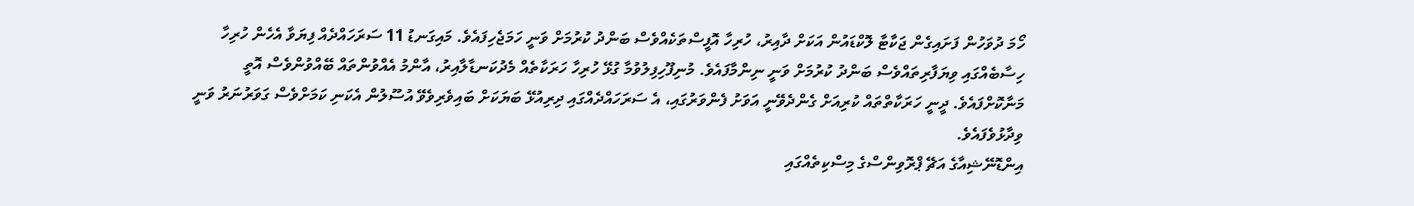ހޯމަ ދުވަހުން ފަށައިގެން ޖަކާޓާ ލޮކްޑައުން އަކަށް ދާއިރު، ހުރިހާ އޮފީސްތަކެއްވެސް ބަންދު ކުރުމަށް ވަނީ ހަމަޖެހިފައެވެ. މައިގަނޑު 11 ސަރަހައްދެއް ފިޔަވާ އެހެން ހުރިހާ ހިސާބެއްގައި ވިޔަފާރިތައްވެސް ބަންދު ކުރުމަށް ވަނީ ނިންމާފައެވެ. މުނިފޫހިފިލުވުމާ ގުޅޭ ހުރިހާ ހަރަކާތެއް މެދުކަނޑާލާއިރު، އާންމު އެއްވުންތައް ބޭއްވުންވެސް އޮތީ މަނާކޮށްފައެވެ. ދީނީ ހަރަކާތްތައް ކުރިއަށް ގެންދެވޭނީ އަވަށު ފެންވަރުގައި، އެ ސަރަހައްދެއްގައި ދިރިއުޅޭ ބަޔަކަށް ބައިވެރިވެވޭ އުސޫލުން އެކަނި ކަމަށްވެސް ގަވަރުނަރު ވަނީ ވިދާޅުވެފައެވެ.
އިންޑޮނޭޝިއާގެ އަޗޭ ޕްރޮވިންސްގެ މިސްކިތެއްގައި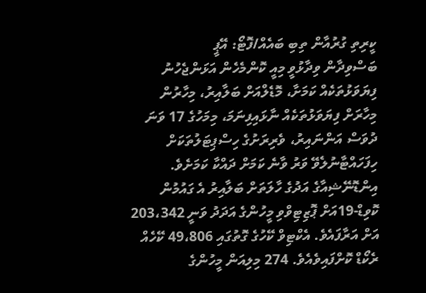ކީރިތި ގުރުއާން ތިބި ބައެއް/ފޮޓޯ: އޭޕީ
ބަސްވިދާން ވިދާޅުވީ މިއީ ކޮންމެހެން އަޅަންޖެހުނު ފިޔަވަޅުތަކެއް ކަމަށާ، މޮޑެލްއަށް ބަލާއިރު، މިހާރުން މިހާރަށް ފިޔަވަޅުތަކެއް ނާޅައިފިނަމަ، މިމަހުގެ 17 ވަނަ ދުވަސް އަންނައިރު، ވެރިރަށުގެ ހިސްޕިޓަލުތަކަށް ހިފަހައްޓާނުލެވޭ ވަރު ވާނެ ކަމަށް ދައްކާ ކަމަށެވެ.
އިންޑޮނޭޝިއާގެ އަދުގެ ހާލަތަށް ބަލާއިރު އެ ގައުމުން ކޮވިޑް-19އަށް ޕޮޒިޓިވްވި މީހުންގެ އަދަދު ވަނީ 203،342 އަށް އަރާފައެވެ. އެކްޓިވް ކޭހުގެ ގޮތުގައި 49،806 ކޭހެއް ރެކޯޑް ކޮށްފައިވެއެވެ. 274 މިލިއަން މީހުންގެ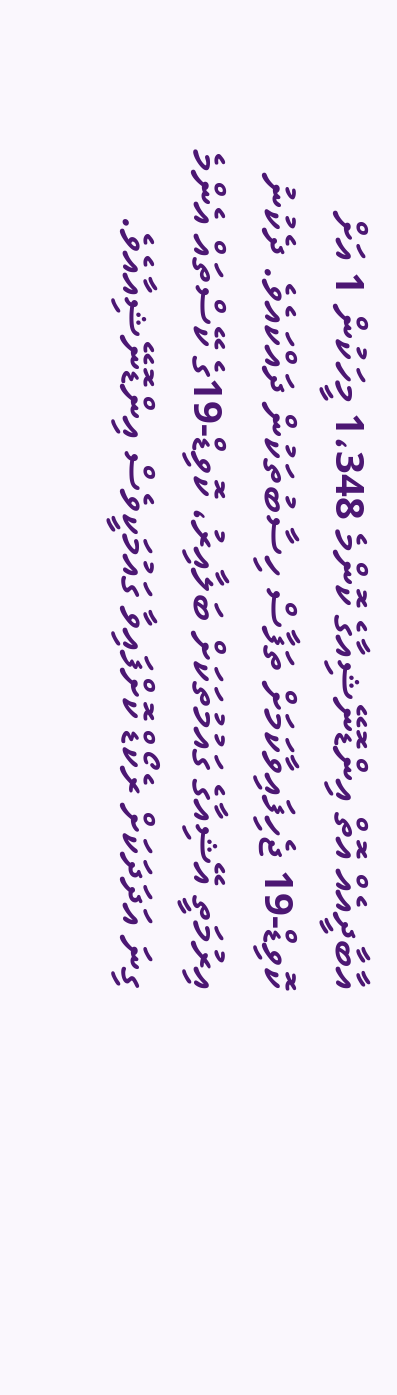އާބާދީއެއް އޮތް އިންޑޮނޭޝިއާގެ ކޮންމެ 1،348 މީހަކުން 1 އަށް ކޮވިޑް-19 ޖެހިފައިވާކަމަށް ތަފާސް ހިސާބުތަކުން ދައްކައެވެ. ދެކުނު އިރުމަތީ އޭޝިއާގެ ގައުމުތަކަށް ބަލާއިރު، ކޮވިޑް-19ގެ ކޭސްތައް އެންމެ ގިނަ އަދަދަކަށް ރެކޯޑް ކޮށްފައިވާ ގައުމަކީވެސް އިންޑޮނޭޝިއާއެވެ.